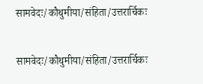सामवेदः/कौथुमीया/संहिता/उत्तरार्चिकः

सामवेदः/कौथुमीया/संहिता/उत्तरार्चिकः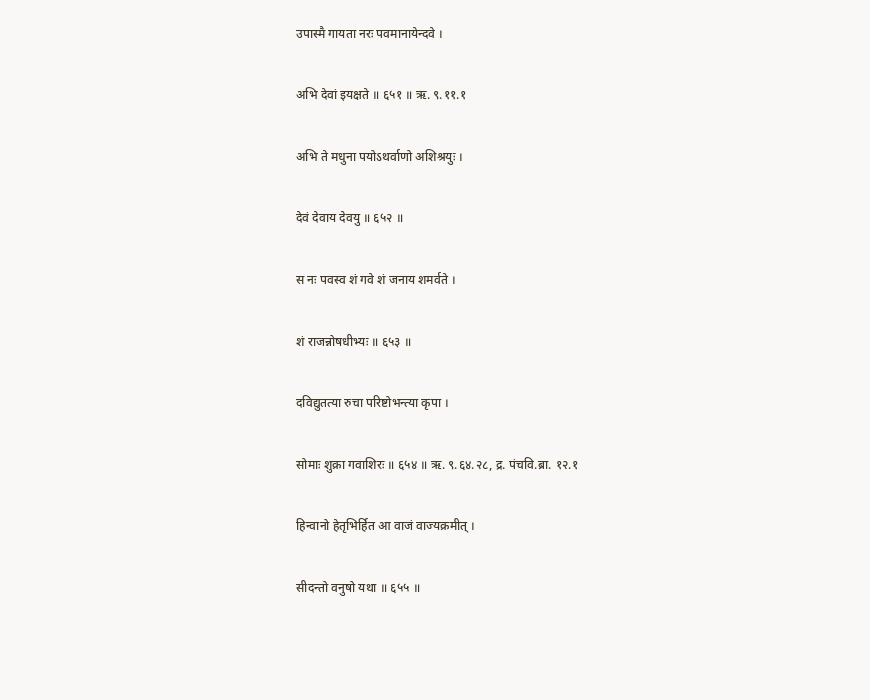उपास्मै गायता नरः पवमानायेन्दवे ।

अभि देवां इयक्षते ॥ ६५१ ॥ ऋ. ९.११.१

अभि ते मधुना पयोऽथर्वाणो अशिश्रयुः ।

देवं देवाय देवयु ॥ ६५२ ॥

स नः पवस्व शं गवे शं जनाय शमर्वते ।

शं राजन्नोषधीभ्यः ॥ ६५३ ॥

दविद्युतत्या रुचा परिष्टोभन्त्या कृपा ।

सोमाः शुक्रा गवाशिरः ॥ ६५४ ॥ ऋ. ९.६४.२८, द्र. पंचवि.ब्रा. १२.१

हिन्वानो हेतृभिर्हित आ वाजं वाज्यक्रमीत् ।

सीदन्तो वनुषो यथा ॥ ६५५ ॥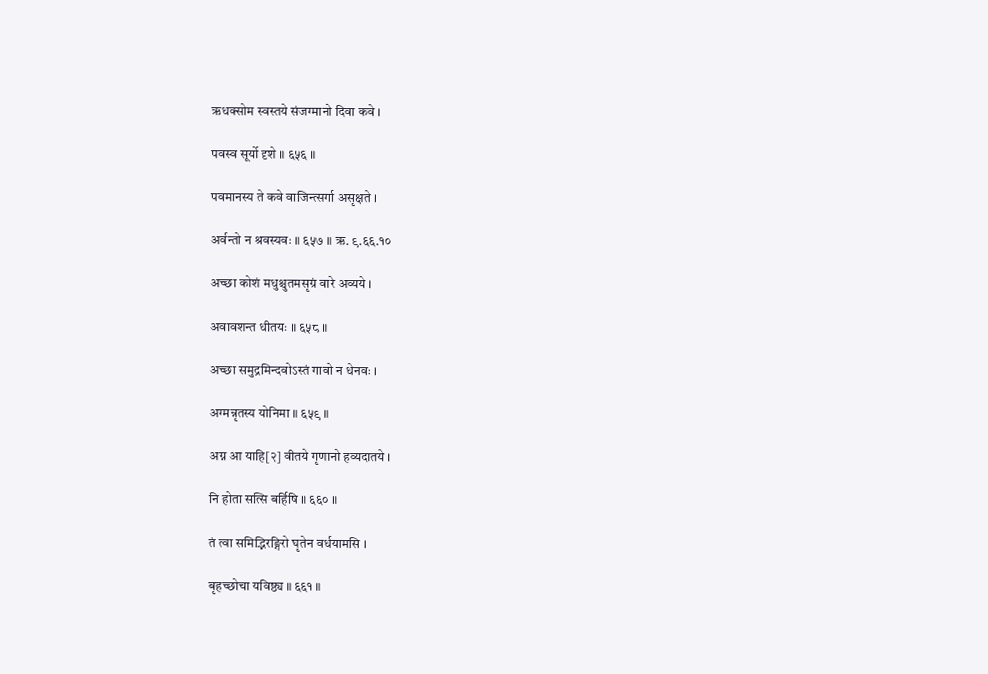ऋधक्सोम स्वस्तये संजग्मानो दिवा कवे ।

पवस्व सूर्यो दृशे ॥ ६५६ ॥

पवमानस्य ते कवे वाजिन्त्सर्गा असृक्षते ।

अर्वन्तो न श्रवस्यवः ॥ ६५७ ॥ ऋ. ९.६६.१०

अच्छा कोशं मधुश्चुतमसृग्रं वारे अव्यये ।

अवावशन्त धीतयः ॥ ६५८ ॥

अच्छा समुद्रमिन्दवोऽस्तं गावो न धेनवः ।

अग्मन्नृतस्य योनिमा ॥ ६५९ ॥

अग्न आ याहि[२] वीतये गृणानो हव्यदातये ।

नि होता सत्सि बर्हिषि ॥ ६६० ॥

तं त्वा समिद्भिरङ्गिरो घृतेन वर्धयामसि ।

बृहच्छोचा यविष्ठ्य ॥ ६६१ ॥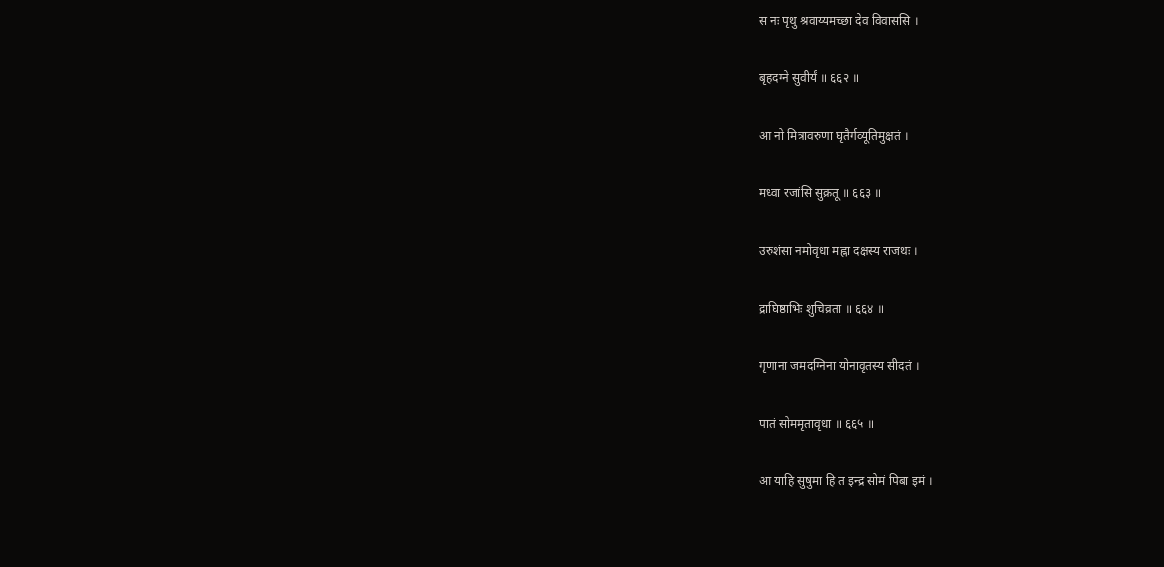स नः पृथु श्रवाय्यमच्छा देव विवाससि ।

बृहदग्ने सुवीर्यं ॥ ६६२ ॥

आ नो मित्रावरुणा घृतैर्गव्यूतिमुक्षतं ।

मध्वा रजांसि सुक्रतू ॥ ६६३ ॥

उरुशंसा नमोवृधा मह्ना दक्षस्य राजथः ।

द्राघिष्ठाभिः शुचिव्रता ॥ ६६४ ॥

गृणाना जमदग्निना योनावृतस्य सीदतं ।

पातं सोममृतावृधा ॥ ६६५ ॥

आ याहि सुषुमा हि त इन्द्र सोमं पिबा इमं ।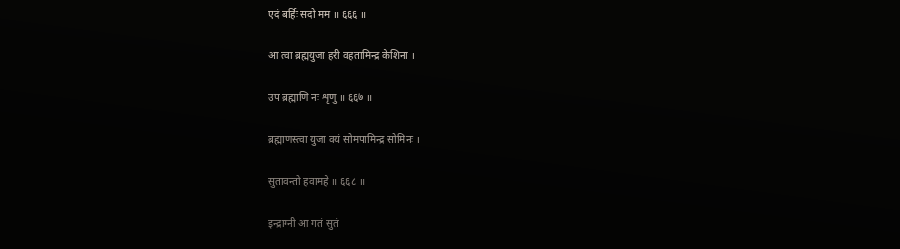एदं बर्हिः सदो मम ॥ ६६६ ॥

आ त्वा ब्रह्मयुजा हरी वहतामिन्द्र केशिना ।

उप ब्रह्माणि नः शृणु ॥ ६६७ ॥

ब्रह्माणस्त्वा युजा वयं सोमपामिन्द्र सोमिनः ।

सुतावन्तो हवामहे ॥ ६६८ ॥

इन्द्राग्नी आ गतं सुतं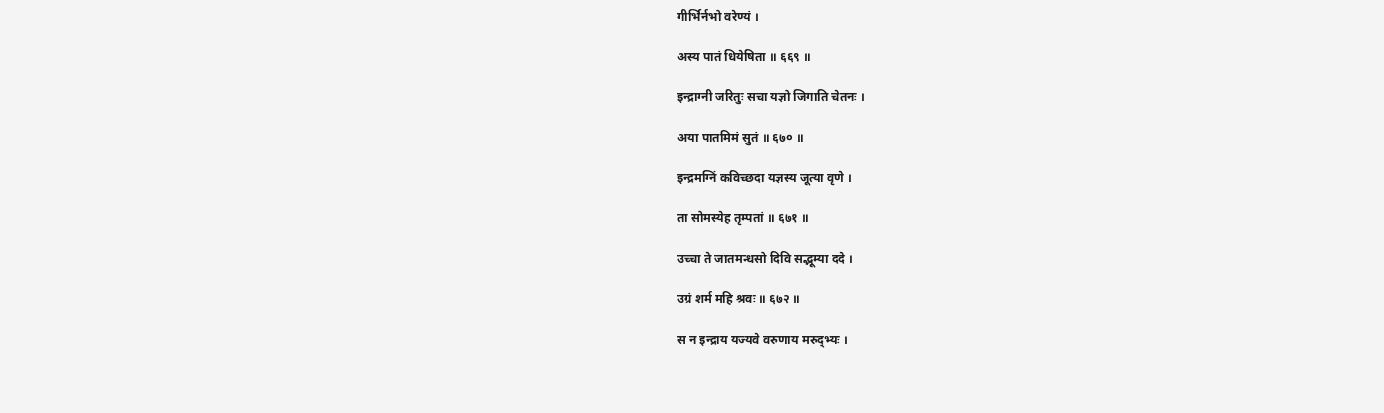गीर्भिर्नभो वरेण्यं ।

अस्य पातं धियेषिता ॥ ६६९ ॥

इन्द्राग्नी जरितुः सचा यज्ञो जिगाति चेतनः ।

अया पातमिमं सुतं ॥ ६७० ॥

इन्द्रमग्निं कविच्छदा यज्ञस्य जूत्या वृणे ।

ता सोमस्येह तृम्पतां ॥ ६७१ ॥

उच्चा ते जातमन्धसो दिवि सद्भूम्या ददे ।

उग्रं शर्म महि श्रवः ॥ ६७२ ॥

स न इन्द्राय यज्यवे वरुणाय मरुद्भ्यः ।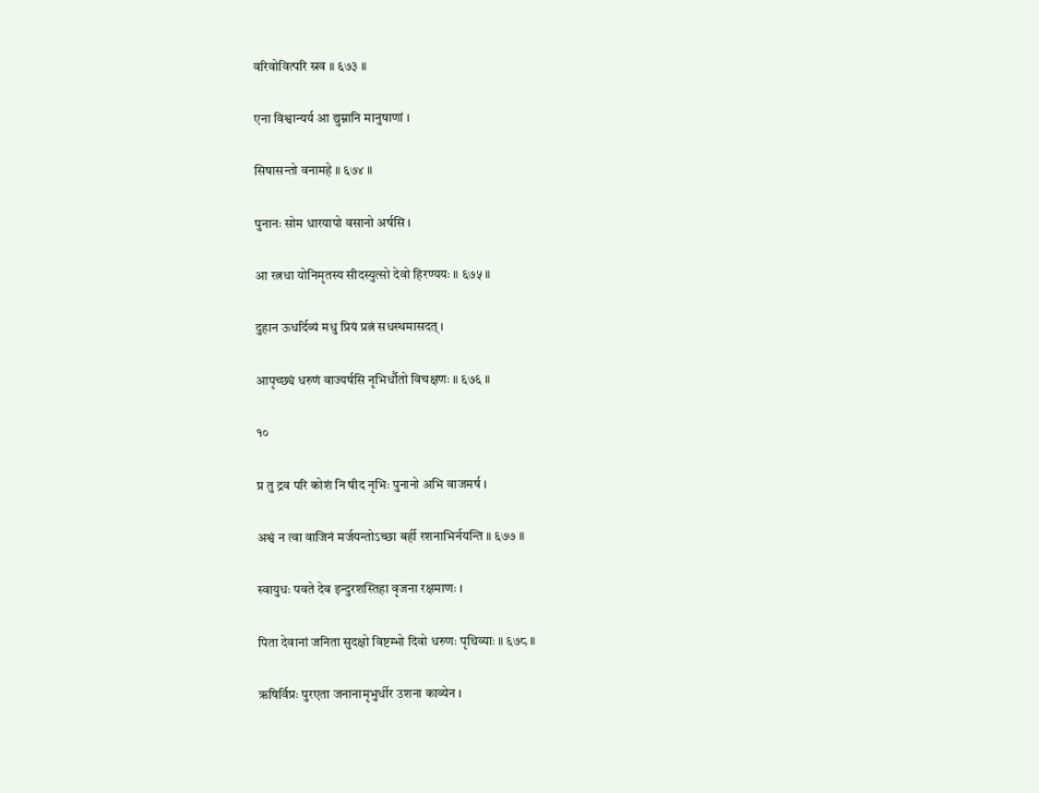वरिवोवित्परि स्रव ॥ ६७३ ॥

एना विश्वान्यर्य आ द्युम्नानि मानुषाणां ।

सिषासन्तो वनामहे ॥ ६७४ ॥

पुनानः सोम धारयापो वसानो अर्षसि ।

आ रत्नधा योनिमृतस्य सीदस्युत्सो देवो हिरण्ययः ॥ ६७५ ॥

दुहान ऊधर्दिव्यं मधु प्रियं प्रत्नं सधस्थमासदत् ।

आपृच्छ्यं धरुणं वाज्यर्षसि नृभिर्धौतो विचक्षणः ॥ ६७६ ॥

१०

प्र तु द्रव परि कोशं नि षीद नृभिः पुनानो अभि वाजमर्ष ।

अश्वं न त्वा वाजिनं मर्जयन्तोऽच्छा बर्ही रशनाभिर्नयन्ति ॥ ६७७ ॥

स्वायुधः पवते देव इन्दुरशस्तिहा वृजना रक्षमाणः ।

पिता देवानां जनिता सुदक्षो विष्टम्भो दिवो धरुणः पृथिव्याः ॥ ६७८ ॥

ऋषिर्विप्रः पुरएता जनानामृभुर्धीर उशना काव्येन ।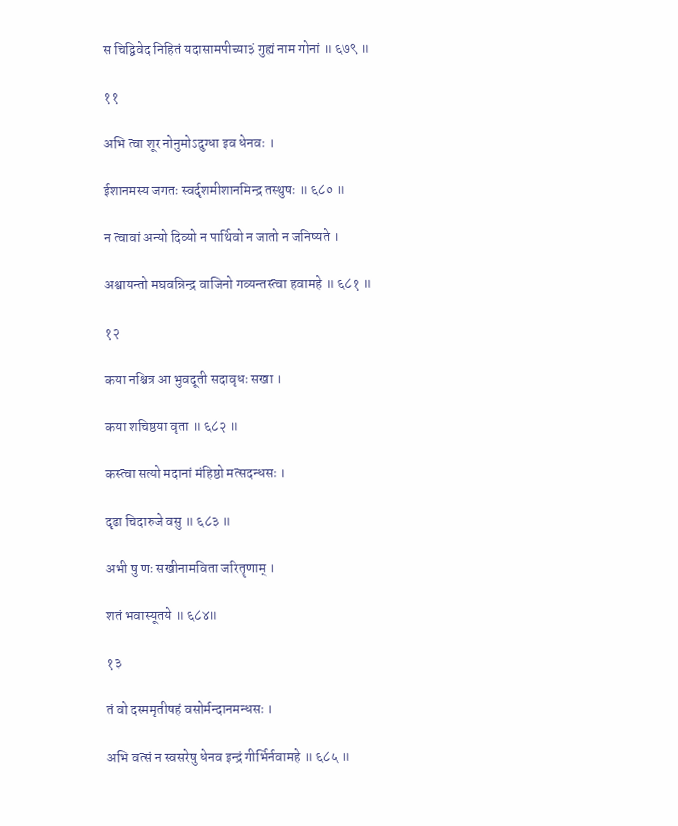स चिद्विवेद निहितं यदासामपीच्या३ं गुह्यं नाम गोनां ॥ ६७९ ॥

११

अभि त्वा शूर नोनुमोऽदुग्धा इव धेनवः ।

ईशानमस्य जगतः स्वर्दृशमीशानमिन्द्र तस्थुषः ॥ ६८० ॥

न त्वावां अन्यो दिव्यो न पार्थिवो न जातो न जनिष्यते ।

अश्वायन्तो मघवन्निन्द्र वाजिनो गव्यन्तस्त्वा हवामहे ॥ ६८१ ॥

१२

कया नश्चित्र आ भुवदूती सदावृधः सखा ।

कया शचिष्ठया वृता ॥ ६८२ ॥

कस्त्वा सत्यो मदानां मंहिष्ठो मत्सदन्धसः ।

दृढा चिदारुजे वसु ॥ ६८३ ॥

अभी षु णः सखीनामविता जरितॄणाम् ।

शतं भवास्यूतये ॥ ६८४॥

१३

तं वो दस्ममृतीषहं वसोर्मन्दानमन्धसः ।

अभि वत्सं न स्वसरेषु धेनव इन्द्रं गीर्भिर्नवामहे ॥ ६८५ ॥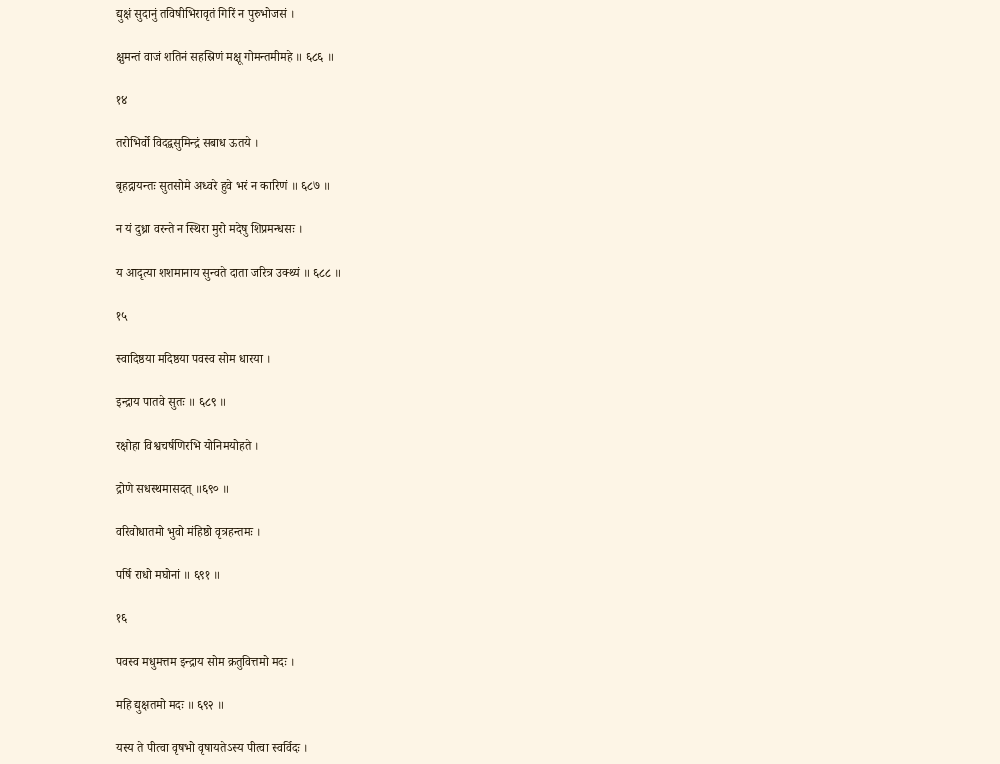द्युक्षं सुदानुं तविषीभिरावृतं गिरिं न पुरुभोजसं ।

क्षुमन्तं वाजं शतिनं सहस्रिणं मक्षू गोमन्तमीमहे ॥ ६८६ ॥

१४

तरोभिर्वो विदद्वसुमिन्द्रं सबाध ऊतये ।

बृहद्गायन्तः सुतसोमे अध्वरे हुवे भरं न कारिणं ॥ ६८७ ॥

न यं दुध्रा वरन्ते न स्थिरा मुरो मदेषु शिप्रमन्धसः ।

य आदृत्या शशमानाय सुन्वते दाता जरित्र उक्थ्यं ॥ ६८८ ॥

१५

स्वादिष्ठया मदिष्ठया पवस्व सोम धारया ।

इन्द्राय पातवे सुतः ॥ ६८९ ॥

रक्षोहा विश्वचर्षणिरभि योनिमयोहते ।

द्रोणे सधस्थमासदत् ॥६९० ॥

वरिवोधातमो भुवो मंहिष्ठो वृत्रहन्तमः ।

पर्षि राधो मघोनां ॥ ६९१ ॥

१६

पवस्व मधुमत्तम इन्द्राय सोम क्रतुवित्तमो मदः ।

महि द्युक्षतमो मदः ॥ ६९२ ॥

यस्य ते पीत्वा वृषभो वृषायतेऽस्य पीत्वा स्वर्विदः ।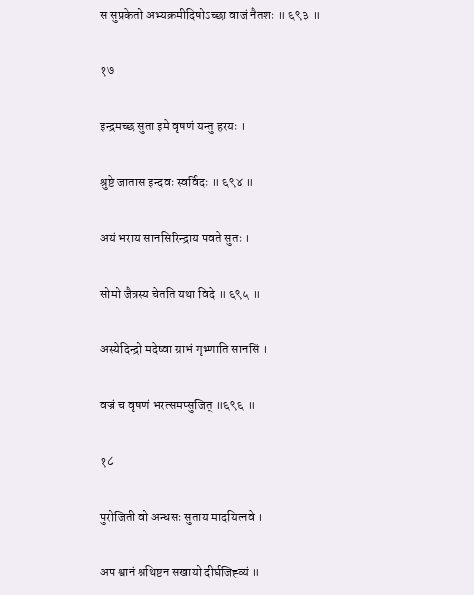स सुप्रकेतो अभ्यक्रमीदिषोऽच्छा वाजं नैतशः ॥ ६९३ ॥

१७

इन्द्रमच्छ सुता इमे वृषणं यन्तु हरयः ।

श्रुष्टे जातास इन्दवः स्वर्विदः ॥ ६९४ ॥

अयं भराय सानसिरिन्द्राय पवते सुतः ।

सोमो जैत्रस्य चेतति यथा विदे ॥ ६९५ ॥

अस्येदिन्द्रो मदेष्वा ग्राभं गृभ्णाति सानसिं ।

वज्रं च वृषणं भरत्समप्सुजित् ॥६९६ ॥

१८

पुरोजिती वो अन्धसः सुताय मादयित्नवे ।

अप श्वानं श्नथिष्टन सखायो दीर्घजिह्व्यं ॥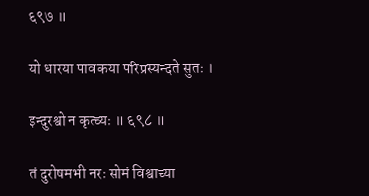६९७ ॥

यो धारया पावकया परिप्रस्यन्दते सुतः ।

इन्दुरश्वो न कृत्व्यः ॥ ६९८ ॥

तं दुरोषमभी नरः सोमं विश्वाच्या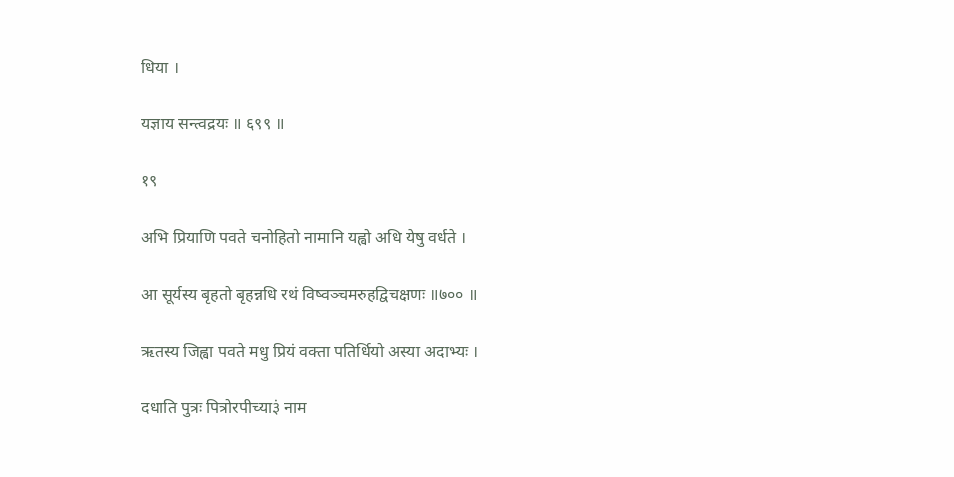धिया ।

यज्ञाय सन्त्वद्रयः ॥ ६९९ ॥

१९

अभि प्रियाणि पवते चनोहितो नामानि यह्वो अधि येषु वर्धते ।

आ सूर्यस्य बृहतो बृहन्नधि रथं विष्वञ्चमरुहद्विचक्षणः ॥७०० ॥

ऋतस्य जिह्वा पवते मधु प्रियं वक्ता पतिर्धियो अस्या अदाभ्यः ।

दधाति पुत्रः पित्रोरपीच्या३ं नाम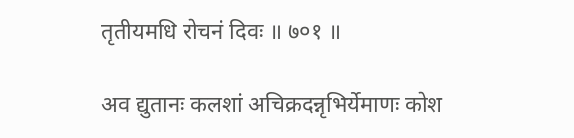तृतीयमधि रोचनं दिवः ॥ ७०१ ॥

अव द्युतानः कलशां अचिक्रदन्नृभिर्येमाणः कोश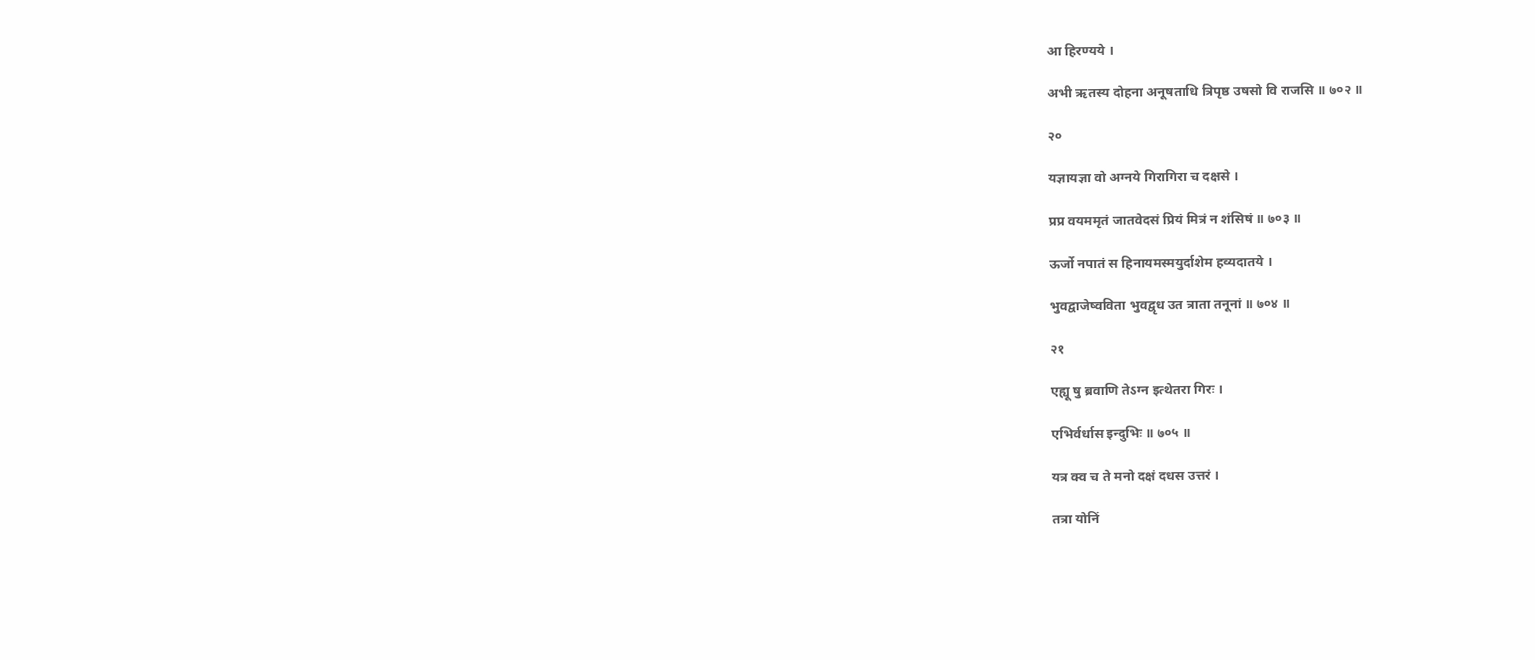आ हिरण्यये ।

अभी ऋतस्य दोहना अनूषताधि त्रिपृष्ठ उषसो वि राजसि ॥ ७०२ ॥

२०

यज्ञायज्ञा वो अग्नये गिरागिरा च दक्षसे ।

प्रप्र वयममृतं जातवेदसं प्रियं मित्रं न शंसिषं ॥ ७०३ ॥

ऊर्जो नपातं स हिनायमस्मयुर्दाशेम हव्यदातये ।

भुवद्वाजेष्वविता भुवद्वृध उत त्राता तनूनां ॥ ७०४ ॥

२१

एह्यू षु ब्रवाणि तेऽग्न इत्थेतरा गिरः ।

एभिर्वर्धास इन्दुभिः ॥ ७०५ ॥

यत्र क्व च ते मनो दक्षं दधस उत्तरं ।

तत्रा योनिं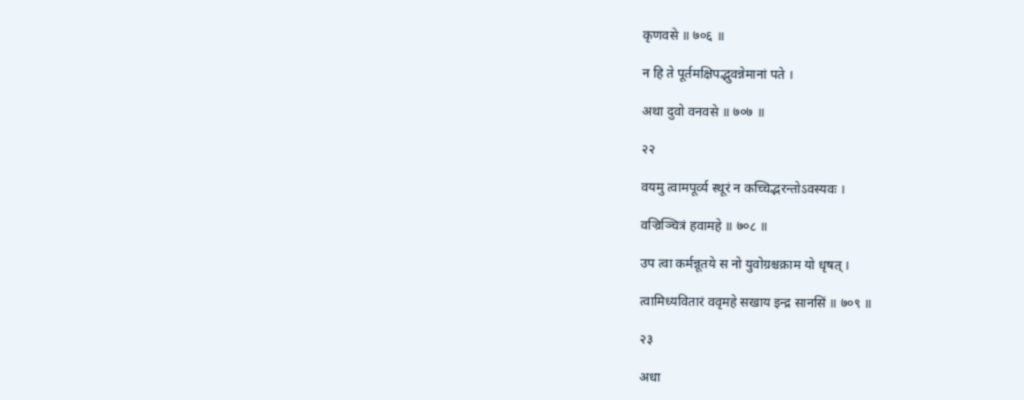कृणवसे ॥ ७०६ ॥

न हि ते पूर्तमक्षिपद्भुवन्नेमानां पते ।

अथा दुवो वनवसे ॥ ७०७ ॥

२२

वयमु त्वामपूर्व्य स्थूरं न कच्चिद्भरन्तोऽवस्यवः ।

वज्रिञ्चित्रं हवामहे ॥ ७०८ ॥

उप त्वा कर्मन्नूतये स नो युवोग्रश्चक्राम यो धृषत् ।

त्वामिध्यवितारं ववृमहे सखाय इन्द्र सानसिं ॥ ७०९ ॥

२३

अधा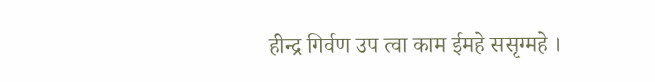हीन्द्र गिर्वण उप त्वा काम ईमहे ससृग्महे ।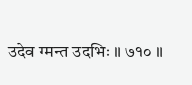उदेव ग्मन्त उदभिः ॥ ७१० ॥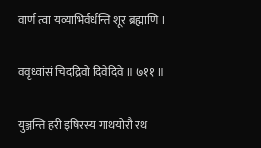वार्ण त्वा यव्याभिर्वर्धन्ति शूर ब्रह्माणि ।

ववृध्वांसं चिदद्रिवो दिवेदिवे ॥ ७११ ॥

युञ्जन्ति हरी इषिरस्य गाथयोरौ रथ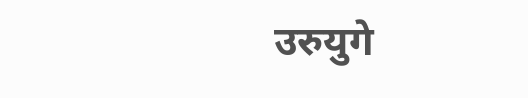उरुयुगे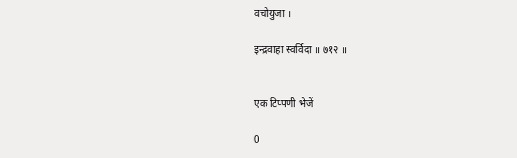वचोयुजा ।

इन्द्रवाहा स्वर्विदा ॥ ७१२ ॥


एक टिप्पणी भेजें

0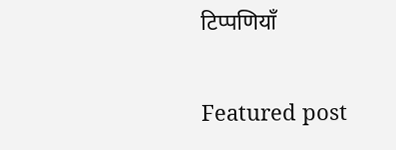टिप्पणियाँ

Featured post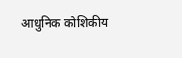आधुनिक कोशिकीय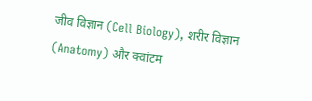जीव विज्ञान (Cell Biology), शरीर विज्ञान (Anatomy) और क्वांटम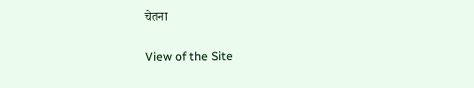चेतना

View of the Site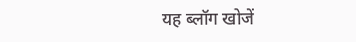यह ब्लॉग खोजें